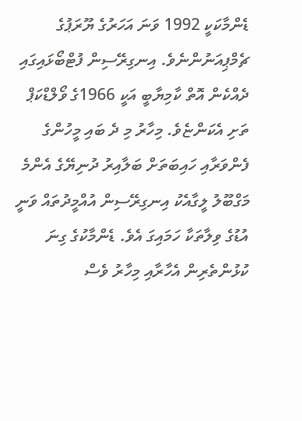ޑެންމާކަކީ 1992 ވަނަ އަހަރުގެ ޔޫރަޕުގެ ޗެމްޕިއަނުންނެވެ. އިނގިރޭސިން ފުޓްބޯޅައިގައި ދެއްކެން އޮތް ކާމިޔާބީ އަކީ 1966ގެ ވޯލްޑްކަޕް ތަށި އެކަންޏެވެ. މިހާރު މި ދެ ބައި މީހުންގެ ފެންވަރާއި ހައިބަތަށް ބަލާއިރު ދުނިޔޭގެ އެންމެ މަގްބޫލު ލީގާއެކު އިނގިރޭސިން އުއްމީދުތައް ވަނީ އުޑުގެ ވިލާތަކާ ހަމައިގަ އެވެ. ޑެންމާކުގެ ގިނަ ކުޅުންތެރިން އެހާރާއި މިހާރު ވެސް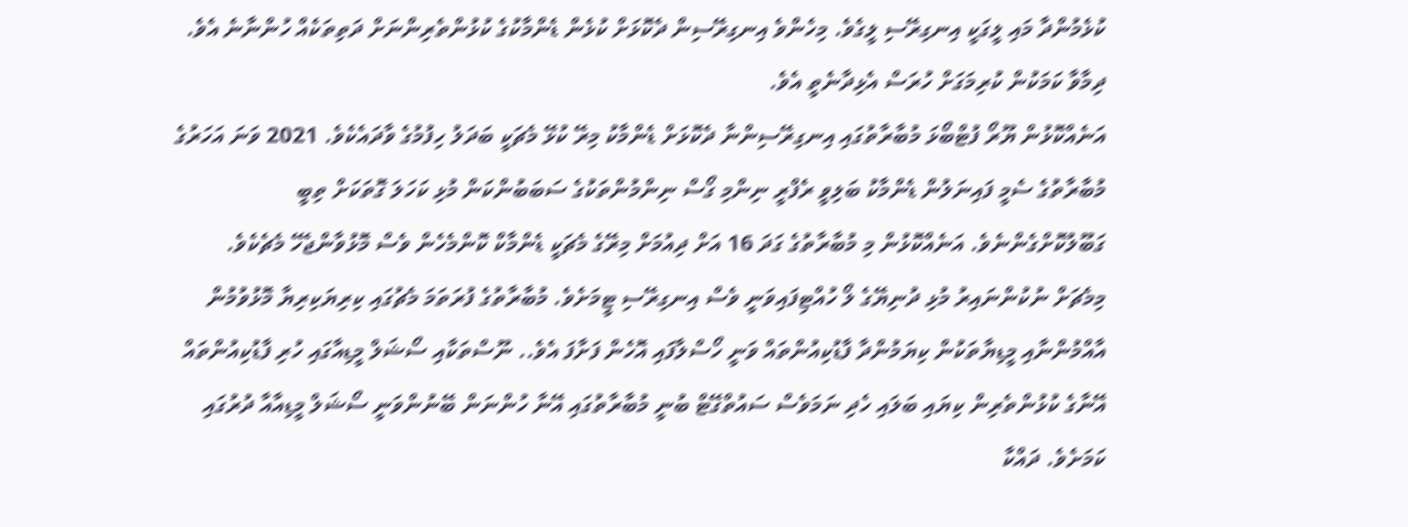ކުޅެމުންދާ މައި ލީގަކީ އިނގިރޭސި ލީގެވެ. މިހެންވެ އިނގިރޭސިން ދެކޮޅަށް ކުޅެން ޑެންމާކުގެ ކުޅުންތެރިންނަށް ދަތިތަކެއް ހުންނާނެ އެވެ. ދިމާވާ ކަމަކުން ކުރިމަގަށް ހުރަސް އެޅިދާނެތީ އެވެ.
އަނެއްކޮޅުން ޔޫރޯ ފުޓްބޯޅަ މުބާރާތުގައި އިނގިރޭސިންނާ ދެކޮޅަށް ޑެންމާކު މިރޭ ކުޅޭ މެޗަކީ ބަދަލު ހިފުމުގެ ވާދައެކެވެ. 2021 ވަނަ އަހަރުގެ މުބާރާތުގެ ސެމީ ފައިނަލުން ޑެންމާކު ބަލިވީ ރެފްރީ ނިންމި ގޯސް ނިންމުންތަކުގެ ސަބަބުންކަން މުޅި ކަހަލަ ގޮތަކަށް ތިބީ ގަބޫލުކޮށްގެންނެވެ. އަނެއްކޮޅުން މި މުބާރާތުގެ ގަދަ 16 އަށް ދިއުމަށް މިރޭގެ މެޗަކީ ޑެންމާކް ކޮންމެހެން ވެސް މޮޅުވާންޖެހޭ މެޗެކެވެ.
މިމެޗަށް ނުކުންނައިރު މުޅި ދުނިޔޭގެ ލޯ ހުއްޓިފައިވަނީ ވެސް އިނގިރޭސި ޓީމަށެވެ. މުބާރާތުގެ ފުރަތަމަ މެޗުގައި ކިރިޔަކިރިޔާ މޮޅުވުމުން އާއްމުންނާއި މީޑިޔާތަކުން ކިޔަމުންދާ ފާޑުކިއުންތައް ވަނީ ހޯސްލާފައި އޮހެން ފަށާފަ އެވެ.. ނޫސްތަކާއި ސޯޝަލް މީޑިއާގައި ހުރި ފާޑުކިއުންތައް އޭނާގެ ކުޅުންތެރިން ކިޔައި ބަލައި ހެދި ނަމަވެސް ސައުތްގޭޓް ބުނީ މުބާރާތުގައި އޭނާ ހުންނަން ބޭނުންވަނީ ސޯޝަލް މީޑިއާއާ ދުރުގައި ކަމަށެވެ. ދައްކާ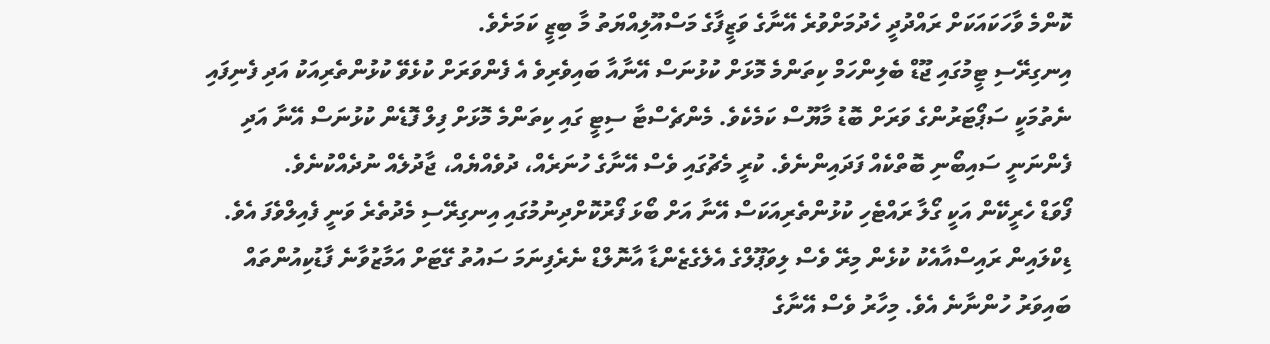ކޮންމެ ވާހަކައަކަށް ރައްދުދީ ހެދުމަށްވުރެ އޭނާގެ ވަޒީފާގެ މަސްއޫލިއްޔަތު މާ ބިޒީ ކަމަށެވެ.
އިނގިރޭސި ޓީމުގައި ޖޫޑް ބެލިންހަމް ކިތަންމެ މޮޅަށް ކުޅުނަސް އޭނާއާ ބައިވެރިވެ އެ ފެންވަރަށް ކުޅެވޭ ކުޅުންތެރިއަކު އަދި ފެނިފައި ނެތުމަކީ ސަޕޯޓަރުންގެ ވަރަށް ބޮޑު މާޔޫސް ކަމެކެވެ. މެންޗެސްޓާ ސިޓީ ގައި ކިތަންމެ މޮޅަށް ފިލް ފޮޑެން ކުޅުނަސް އޭނާ އަދި ފެންނަނީ ސައިބޯނި ބޮތްކެއް ފަދައިންނެވެ. ކުރީ މެޗުގައި ވެސް އޭނާގެ ހުނަރެއް، ދުވެއްޔެއް، ޖާދުލެއް ނުދެއްކުނެވެ.
ފޯވަޑް ހެރީކޭން އަކީ ގޯލާ ރައްޓެހި ކުޅުންތެރިއަކަސް އޭނާ އަށް ބޯޅަ ފޯރުކޮށްދިނުމުގައި އިނގިރޭސި މެދުތެރެ ވަނީ ފެއިލްވެފަ އެވެ. ޑިކްލައިން ރައިސްއާއެކު ކުޅެން މިރޭ ވެސް ލިވަޕޫލްގެ އެލެގެޒެންޑާ އާނޮލްޑް ނެރެފިނަމަ ސައުތު ގޭޓަށް އަމާޒުވާނެ ފާޑުކިއުންތައް ބައިވަރު ހުންނާނެ އެވެ. މިހާރު ވެސް އޭނާގެ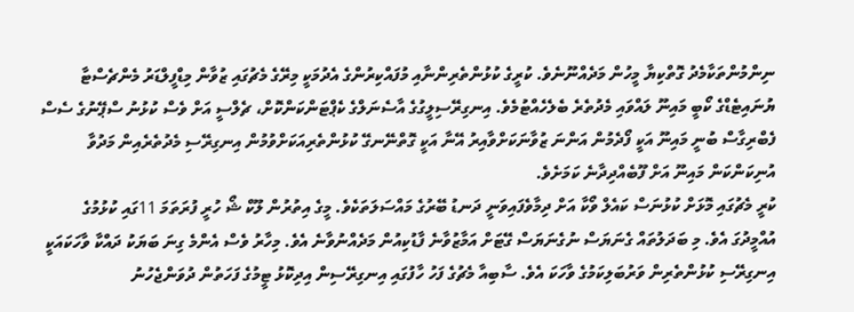ނިންމުންތަކާމެދު ގޮތްކިޔާ މީހުން މަދެއްނޫނެވެ. ކުރީގެ ކުޅުންތެރިންނާއި މުފައްކިރުންގެ އެދުމަކީ މިރޭގެ މެޗުގައި ޒުވާން މިޑްފީލްޑަރު މެންޗެސްޓާ ޔުނައިޓެޑްގެ ކޯބީ މައިނޫ ލައްވައި މެދުތެރެ ބެލެހެއްޓުމެވެ. އިނގިރޭސިލީގުގެ އާސެނަލްގެ ކެޕްޓަންކަންކޮށް، ޗެލްސީ އަށް ވެސް ކުޅުނު ސްޕޭނުގެ ސެސް ފެބްރިގާސް ބުނީ މައިނޫ އަކީ ފޯދެމުން އަންނަ ޒުވާނަކަށްވާއިރު އޭނާ އަކީ ގޮތްނޭނގޭ ކުޅުންތެރިއަކަށްވުމުން އިނގިރޭސި މެދުތެރެއިން މަދުވާ އުނިކަންކަން މައިނޫ އަށް ފޫބެއްދިދާނެ ކަމަށެވެ.
ކުރީ މެޗުގައި މޮޅަށް ކުޅުނަސް ކައެލް ވޯކާ އަށް ދިމާވެފައިވަނީ ދަނޑު ބޭރުގެ މައްސަލަތަކެވެ. މީގެ އިތުރުން ލޫކް ޝޯ ހުރީ ފުރަތަމަ 11ގައި ކުޅުމުގެ އުއްމީދުގަ އެވެ. މި ބަދަލުތައް ގެނަޔަސް ނުގެނަޔަސް ގޭޓަށް އަމާޒުވާނެ ފާޑުކިއުން މަދެއްނުވާނެ އެވެ. މިހާރު ވެސް އެންމެ ގިނަ ބަޔަކު ދައްކާ ވާހަކައަކީ އިނގިރޭސި ކުޅުންތެރިން ވަރުބަލިކަމުގެ ވާހަކަ އެވެ. ސާބިއާ މެޗުގެ ފަހު ހާފުގައި އިނގިރޭސިން އިދިކޮޅު ޓީމުގެ ފަހަތުން ދުވަންޖެހުނު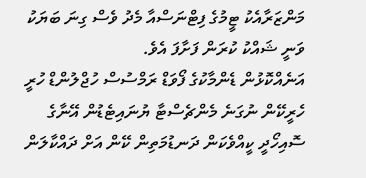މަންޒަރާއެކު ޓީމުގެ ފިޓްނަސްއާ މެދު ވެސް ގިނަ ބަޔަކު ވަނީ ޝައްކު ކުރަން ފަށާފަ އެވެ.
އަނެއްކޮޅުން ޑެންމާކުގެ ފޯވަޑް ރަމްސުސް ހުޖްލުންޑް ހުރީ ހެރީކޭން ނުގަނެ މެންޗެސްޓާ ޔުނައިޓެޑުން އޭނާގެ ސޮއިހޯދީ ކީއްވެކަން ދަނޑުމަތިން ކޭން އަށް ދައްކާލަން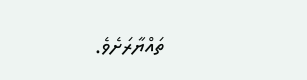ތައްޔާރަށެވެ.